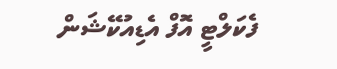ފެކަލްޓީ އޮފް އެޑިއުކޭޝަން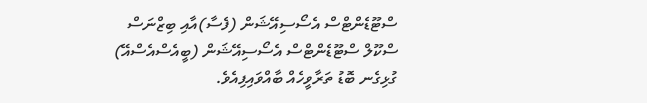ސްޓޫޑެންޓްސް އެސޯސިއޭޝަން (ފެސާ)އާއި ބިޒްނަސް ސްކޫލް ސްޓޫޑެންޓްސް އެސޯސިއޭޝަން (ބީއެސްއެސްއޭ) ގުޅިގެނ ބޮޑު ތަރާވީހެއް ބާއްވައިފިއެވެ.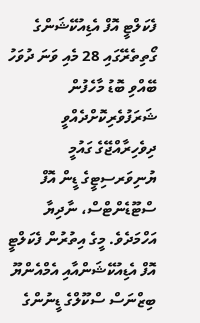ފެކަލްޓީ އޮފް އެޑިއުކޭޝަންގެ ގޯތިތެރޭގައި 28 މެއި ވަނަ ދުވަހު ބޭއްވި ބޮޑު މާހެފުން ޝަރަފުވެރިކޮށްދެއްވީ ދިވެހިރާއްޖޭގެ ގައުމީ ޔުނިވަރސިޓީގެ ޑީން އޮފް ސްޓޫޑެންޓްސް، ނާދިޔާ އަހްމަދެވެ. މީގެ އިތުރުން ފެކަލްޓީ އޮފް އެޑިއުކޭޝަންއާއި އެމްއެންޔޫ ބިޒްނަސް ސްކޫލްގެ ޑީނުންގެ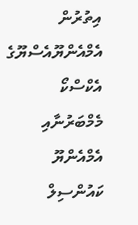އިތުރުން އެމްއެންޔޫއެސްޔޫގެ އެކްސްކޯ މެމްބަރުނާއި އެމްއެންޔޫ ކައުންސިލް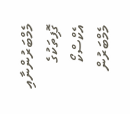މެމްބަރުންނާއި ގޮފިތަކުގެ އެކްސްކޯ މެމްބަރުން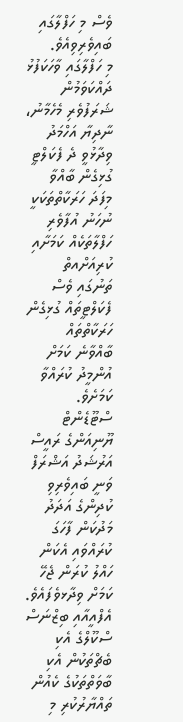ވެސް މި ހަފްލާގައި ބައިވެރިވިއެވެ.
މި ހަފްލާގައި ވާހަކަފުޅު ދައްކަވަމުން ޝަރަފުވެރި މެހެމާނު، ނާދިޔާ އަހްމަދު ވިދާޅުވީ ދެ ފެކަލްޓީ ގުޅިގެން ބާއްވާ މިފަދަ ހަރަކާތްތަކަކީ ނުހަނު އުފާވެރި ހަފްލާތަކެއް ކަމަށާއި ކުރިއަށްއތް ތަނުގައި ވެސް ފެކަލްޓީތައް ގުޅިގެން ހަރަކާތްތައް ބާއްވާނެ ކަމަށް އުންމީދު ކުރައްވާ ކަމަށެވެ. ސްޓޫޑެންޓް ޔޫނިއަންގެ ރައީސް އަރުޝަދު އަޝްރަފް ވަނީ ބައިވެރިވި ކުދިންގެ އަދަދު މަދުކަން ފާހަގަ ކުރައްވައި އެކަން ހައްލު ކުރަން ޖެހޭ ކަމަށް ވިދާޅވެފައެވެ.
އެފްއީއާއި ބިޒްނަސް ސްކޫލްގެ އެކި ބެޗްތަކުން އެކި ބާވަތްތަކުގެ ކެއުން ތައްޔާރުކުރި މި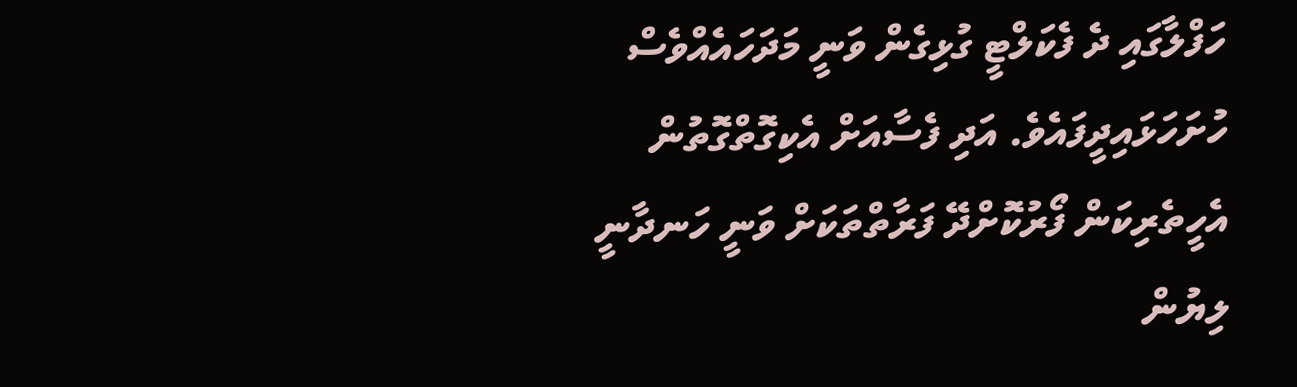ހަފްލާގައި ދެ ފެކަލްޓީ ގުޅިގެން ވަނީ މަދަހައެއްވެސް ހުށަހަޅައިދީފައެވެ. އަދި ފެސާއަށް އެކިގޮތްގޮތުން އެހީތެރިކަން ފޯރުކޮށްދޭ ފަރާތްތަކަށް ވަނީ ހަނދާނީ ލިޔުން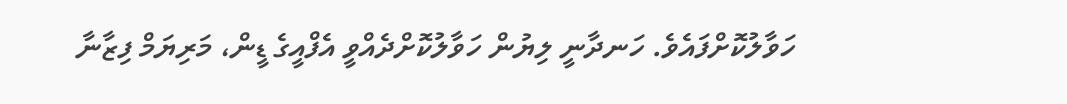ހަވާލުކޮށްފައެވެ. ހަނދާނީ ލިޔުން ހަވާލުކޮށްދެއްވީ އެފްއީގެ ޑީން، މަރިޔަމް ފިޒާނާ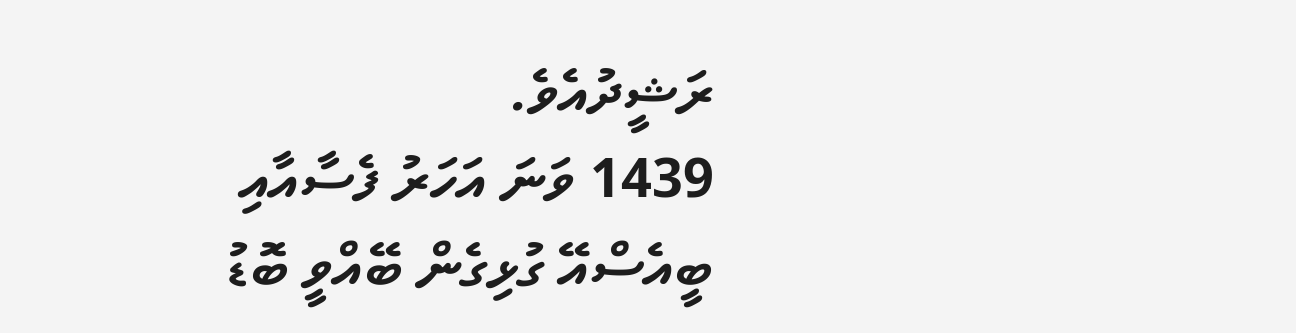ރަޝީދުއެވެ.
1439 ވަނަ އަހަރު ފެސާއާއި ބީއެސްއޭ ގުޅިގެން ބޭއްވީ ބޮޑު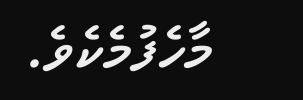މާހެފުމެކެވެ.